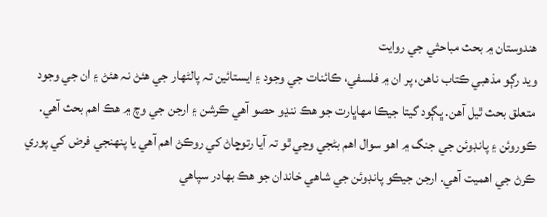هندوستان ۾ بحث مباحثي جي روايت
ويد رڳو مذهبي ڪتاب ناهن، پر ان ۾ فلسفي، ڪائنات جي وجود ۽ ايستائين تہ پالڻھار جي هئڻ نہ هئڻ ۽ ان جي وجود متعلق بحث ٿيل آهن. ڀڳود گيتا جيڪا مھاڀارت جو هڪ ننڍو حصو آهي ڪرشن ۽ ارجن جي وچ ۾ هڪ اهم بحث آهي. ڪوروئن ۽ پانڊوئن جي جنگ ۾ اهو سوال اهم بڻجي وڃي ٿو تہ آيا رتوڇاڻ کي روڪڻ اهم آهي يا پنھنجي فرض کي پوري ڪرڻ جي اهميت آهي. ارجن جيڪو پانڊوئن جي شاهي خاندان جو هڪ بھادر سپاهي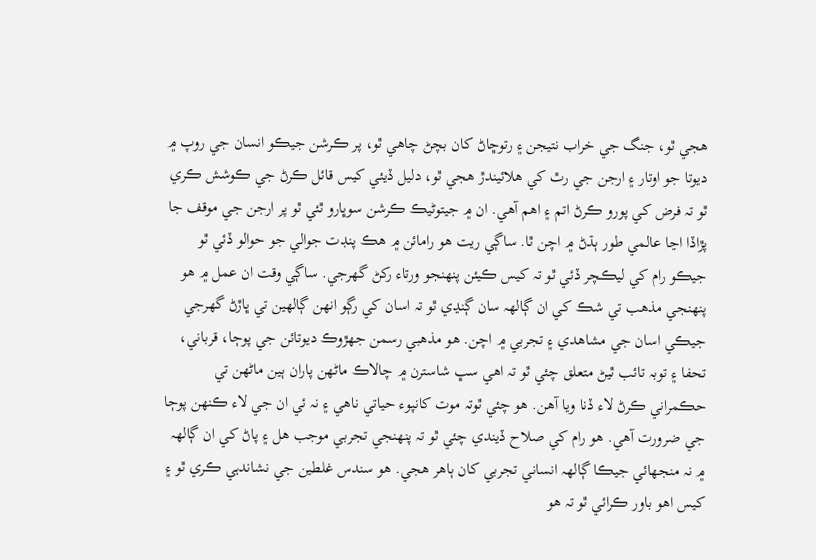هجي ٿو، جنگ جي خراب نتيجن ۽ رتوڇاڻ کان بچڻ چاهي ٿو، پر ڪرشن جيڪو انسان جي روپ ۾ ديوتا جو اوتار ۽ ارجن جي رٿ کي هلائيندڙ هجي ٿو، دليل ڏيئي کيس قائل ڪرڻ جي ڪوشش ڪري ٿو تہ فرض کي پورو ڪرڻ اتم ۽ اهم آهي. ان ۾ جيتوڻيڪ ڪرشن سوڀارو ٿئي ٿو پر ارجن جي موقف جا پڙاڏا اڃا عالمي طور ٻڌڻ ۾ اچن ٿا. ساڳي ريت هو رامائن ۾ هڪ پنڊت جوالي جو حوالو ڏئي ٿو جيڪو رام کي ليڪچر ڏئي ٿو تہ کيس ڪيئن پنھنجو ورتاء رکڻ گهرجي. ساڳي وقت ان عمل ۾ هو پنھنجي مذهب تي شڪ کي ان ڳالھہ سان ڳنڍي ٿو تہ اسان کي رڳو انھن ڳالھين تي ڀاڙڻ گهرجي جيڪي اسان جي مشاهدي ۽ تجربي ۾ اچن. هو مذهبي رسمن جھڙوڪ ديوتائن جي پوڄا، قرباني، تحفا ۽ توبہ تائب ٿيڻ متعلق چئي ٿو تہ اهي سڀ شاسترن ۾ چالاڪ ماڻھن پاران ٻين ماڻھن تي حڪمراني ڪرڻ لاء ڏنا ويا آهن. هو چئي ٿوتہ موت کانپوء حياتي ناهي ۽ نہ ئي ان جي لاء ڪنھن پوڄا جي ضرورت آهي. هو رام کي صلاح ڏيندي چئي ٿو تہ پنھنجي تجربي موجب هل ۽ پاڻ کي ان ڳالھہ ۾ نہ منجهائي جيڪا ڳالھہ انساني تجربي کان ٻاهر هجي. هو سندس غلطين جي نشاندہي ڪري ٿو ۽ کيس اهو باور ڪرائي ٿو تہ هو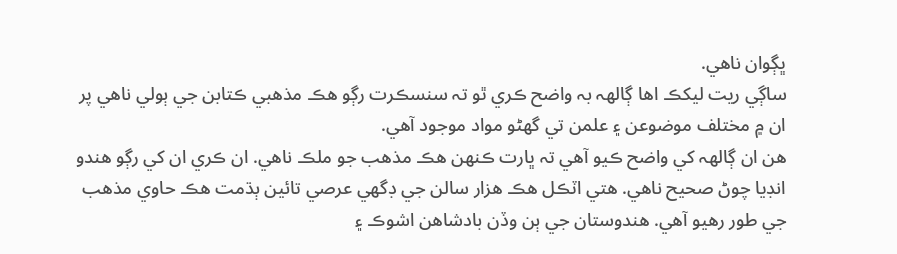ڀڳوان ناهي.
ساڳي ريت ليکڪ اها ڳالھہ بہ واضح ڪري ٿو تہ سنسڪرت رڳو هڪ مذهبي ڪتابن جي ٻولي ناهي پر ان ۾ مختلف موضوعن ۽ علمن تي گهڻو مواد موجود آهي.
هن ان ڳالھہ کي واضح ڪيو آهي تہ ڀارت ڪنھن هڪ مذهب جو ملڪ ناهي. ان ڪري ان کي رڳو هندو انڊيا چوڻ صحيح ناهي. هتي اٽڪل هڪ هزار سالن جي ڊگهي عرصي تائين ٻڌمت هڪ حاوي مذهب جي طور رهيو آهي. هندوستان جي ٻن وڏن بادشاهن اشوڪ ۽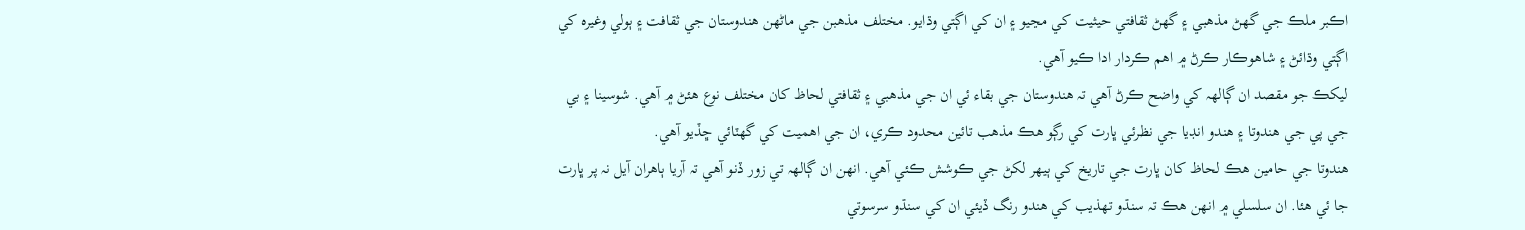اڪبر ملڪ جي گهڻ مذهبي ۽ گهڻ ثقافتي حيثيت کي مڃيو ۽ ان کي اڳتي وڌايو. مختلف مذهبن جي ماڻھن هندوستان جي ثقافت ۽ ٻولي وغيرہ کي اڳتي وڌائڻ ۽ شاهوڪار ڪرڻ ۾ اهم ڪردار ادا ڪيو آهي.
ليکڪ جو مقصد ان ڳالھہ کي واضح ڪرڻ آهي تہ هندوستان جي بقاء ئي ان جي مذهبي ۽ ثقافتي لحاظ کان مختلف نوع هئڻ ۾ آهي. شوسينا ۽ بي جي پي جي هندوتا ۽ هندو انڊيا جي نظرئي ڀارت کي رڳو هڪ مذهب تائين محدود ڪري، ان جي اهميت کي گهٽائي ڇڏيو آهي.
هندوتا جي حامين هڪ لحاظ کان ڀارت جي تاريخ کي ٻيھر لکڻ جي ڪوشش ڪئي آهي. انھن ان ڳالھہ تي زور ڏنو آهي تہ آريا ٻاهران آيل نہ پر ڀارت جا ئي هئا. ان سلسلي ۾ انھن هڪ تہ سنڌو تھذيب کي هندو رنگ ڏيئي ان کي سنڌو سرسوتي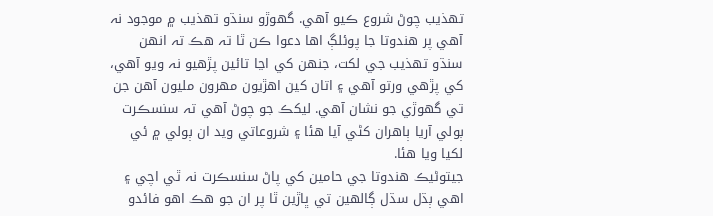تھذيب چوڻ شروع ڪيو آهي. گهوڙو سنڌو تھذيب ۾ موجود نہ آهي پر هندوتا جا پوئلڳ اها دعوا ڪن ٿا تہ هڪ تہ انھن سنڌو تھذيب جي لکت، جنھن کي اڃا تائين پڙهيو نہ ويو آهي، کي پڙهي ورتو آهي ۽ اتان کين اهڙيون مھرون مليون آهن جن تي گهوڙي جو نشان آهي. ليکڪ جو چوڻ آهي تہ سنسڪرت ٻولي آريا ٻاهران کڻي آيا هئا ۽ شروعاتي ويد ان ٻولي ۾ ئي لکيا ويا هئا.
جيتوڻيڪ هندوتا جي حامين کي پاڻ سنسڪرت نہ ٿي اچي ۽ اهي ٻڌل سڌل ڳالھين تي ڀاڙين ٿا پر ان جو هڪ اهو فائدو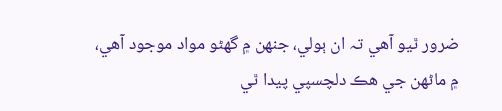ضرور ٿيو آهي تہ ان ٻولي، جنھن ۾ گهڻو مواد موجود آهي، ۾ ماڻھن جي هڪ دلچسپي پيدا ٿي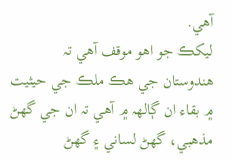آهي.
ليکڪ جو اهو موقف آهي تہ هندوستان جي هڪ ملڪ جي حيثيت ۾ بقاء ان ڳالھہ ۾ آهي تہ ان جي گهڻ مذهبي، گهڻ لساني ۽ گهڻ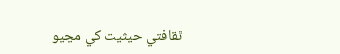ٿقافتي حيثيت کي مڃيو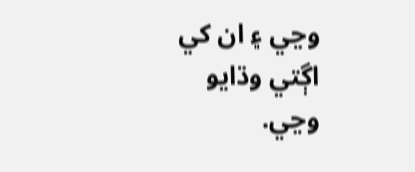وڃي ۽ ان کي اڳتي وڌايو وڃي.